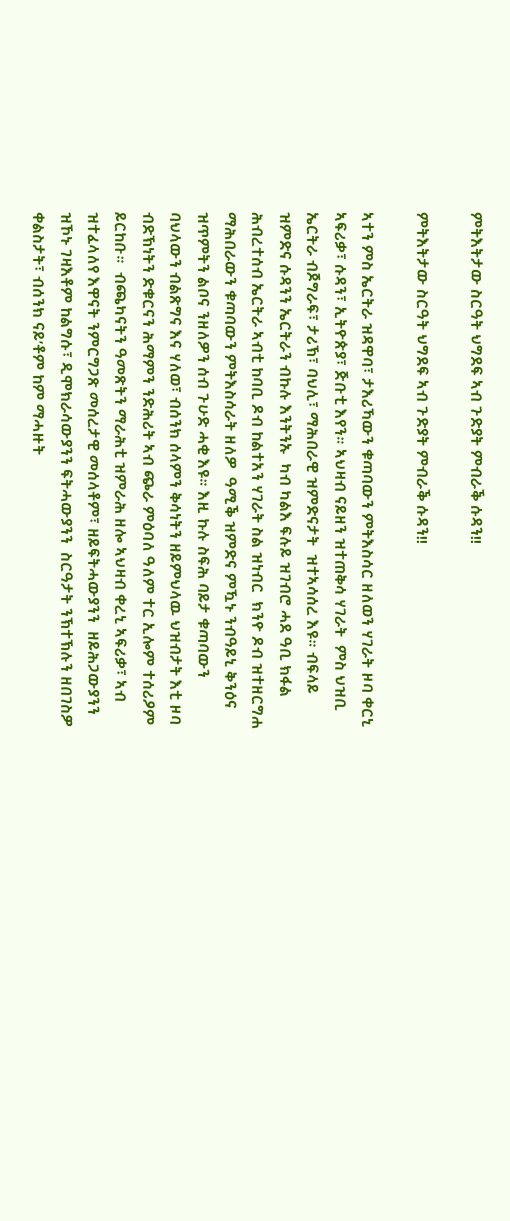ምትእትታው ስርዓት ህግደፍ ኣብ ጉድያት ምብራቕ ሱዳን!!

ምትእትታው ስርዓት ህግደፍ ኣብ ጉድያት ምብራቕ ሱዳን!!

ኣተን ምስ ኤርትራ ዝዳዋባ፣ ታእሪኻውን ቁጣባውን ምትእስሳር ዘለወን ሃገራት ዞባ ቀርኒ ኣፍሪቃ፣ ሱዳን፣ ኢትዮጵያ፣ ጅቡቲ እየን። ኣህዛብ ናይዘን ዝተጠቅሳ ሃገራት  ምስ ህዝቢ ኤርትራ ብጆግራፍ፣ ታሪኽ፣ ባህሊ፣ ማሕበራዊ ዝምድናታት  ዝተኣሳሰረ እዩ። ብፍላይ ዝምድና ሱዳንን ኤርትራን ብኩሉ እንትንኡ  ካብ ካልእ ፍሉይ ዝገብሮ ሓደ ዓቢ ክፋል ሕብረተሰብ ኤርትራ ኣብቲ ከባቢ ዶብ ከልተአን ሃገራት ስል ዝነብር  ክንዮ ዶብ ዝተዘርግሐ ማሕበራውን ቁጣባውን ምትእስሳራት ዘለዎ  ዓሚቕ ዝምድና ምዃኑ ንብዓይኒ ቅንዕና ዝጥምትን ልቦና ንዘለዎን ሰብ ጉሁድ ሓቂ እዩ። እዚ ኩሉ ስፍሕ ባይታ ቁጣባውን ባህላውን ብልጽግና እና ሃለወ፣ ብሰንክ ሰላምን ቅሳነትን ዘይምህላዉ ህዝብታት እቲ ዞባ ብድኽነትን ድቁርናን ሕማምን ንድሕሪት ኣብ ጭራ ምዕባለ ዓለም ተር ኢሎም ተሰሪዖም  ይርከቡ።  ብጫካናትን ዓመጽትን ማራሕቲ ዝምራሕ ዘሎ ኣህዛብ ቀረኒ ኣፍሪቃ፣ ኣብ ዝተፈላለየ እዋናት ንምርግጋጽ መሰረታዊ መሰላቶም፣ ዘይፍትሓውያንን  ዘይሕጋውያንን ዝኾኑ ገዛእቶም ከልግሱ፣ ዲሞክራሳውያንን ፍትሓውያንን  ስርዓታት ንኽተኽሉን ዘበገስዎ ቀልስታት፣ ብሰንክ ናይ’ቶም ከም ማሓዙት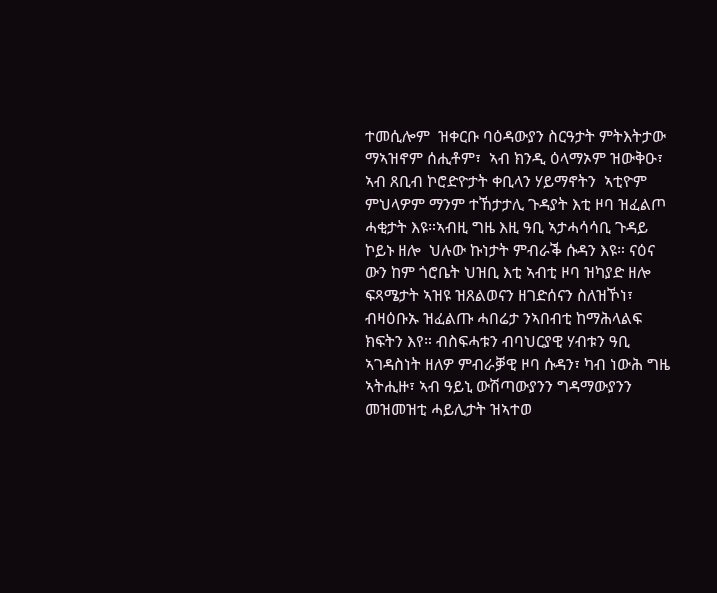ተመሲሎም  ዝቀርቡ ባዕዳውያን ስርዓታት ምትእትታው ማኣዝኖም ሰሒቶም፣  ኣብ ክንዲ ዕላማኦም ዝውቅዑ፣ ኣብ ጸቢብ ኮሮድዮታት ቀቢላን ሃይማኖትን  ኣቲዮም ምህላዎም ማንም ተኸታታሊ ጉዳያት እቲ ዞባ ዝፈልጦ ሓቂታት እዩ።ኣብዚ ግዜ እዚ ዓቢ ኣታሓሳሳቢ ጉዳይ ኮይኑ ዘሎ  ህሉው ኩነታት ምብራቕ ሱዳን እዩ። ናዕና ውን ከም ጎሮቤት ህዝቢ እቲ ኣብቲ ዞባ ዝካያድ ዘሎ ፍጻሜታት ኣዝዩ ዝጸልወናን ዘገድሰናን ስለዝኾነ፣ ብዛዕቡኡ ዝፈልጡ ሓበሬታ ንኣበብቲ ከማሕላልፍ ክፍትን እየ። ብስፍሓቱን ብባህርያዊ ሃብቱን ዓቢ ኣገዳስነት ዘለዎ ምብራቓዊ ዞባ ሱዳን፣ ካብ ነውሕ ግዜ ኣትሒዙ፣ ኣብ ዓይኒ ውሽጣውያንን ግዳማውያንን መዝመዝቲ ሓይሊታት ዝኣተወ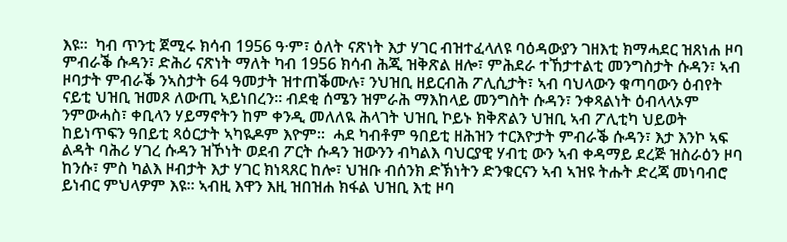እዩ።  ካብ ጥንቲ ጀሚሩ ክሳብ 1956 ዓ·ም፣ ዕለት ናጽነት እታ ሃገር ብዝተፈላለዩ ባዕዳውያን ገዘእቲ ክማሓደር ዝጸነሐ ዞባ ምብራቕ ሱዳን፣ ድሕሪ ናጽነት ማለት ካብ 1956 ክሳብ ሕጂ ዝቅጽል ዘሎ፣ ምሕደራ ተኸታተልቲ መንግስታት ሱዳን፣ ኣብ ዞባታት ምብራቕ ንኣስታት 64 ዓመታት ዝተጠቕሙሉ፣ ንህዝቢ ዘይርብሕ ፖሊሲታት፣ ኣብ ባህላውን ቁጣባውን ዕብየት ናይቲ ህዝቢ ዝመጾ ለውጢ ኣይነበረን። ብደቂ ሰሜን ዝምራሕ ማእከላይ መንግስት ሱዳን፣ ንቀጻልነት ዕብላላኦም ንምውሓስ፣ ቀቢላን ሃይማኖትን ከም ቀንዲ መለለዪ ሕላገት ህዝቢ ኮይኑ ክቅጽልን ህዝቢ ኣብ ፖሊቲካ ህይወት ከይነጥፍን ዓበይቲ ጻዕርታት ኣካዪዶም እዮም።  ሓደ ካብቶም ዓበይቲ ዘሕዝን ተርእዮታት ምብራቕ ሱዳን፣ እታ እንኮ ኣፍ ልዳት ባሕሪ ሃገረ ሱዳን ዝኾነት ወደብ ፖርት ሱዳን ዝውንን ብካልእ ባህርያዊ ሃብቲ ውን ኣብ ቀዳማይ ደረጅ ዝስራዕን ዞባ ከንሱ፣ ምስ ካልእ ዞብታት እታ ሃገር ክነጻጸር ከሎ፣ ህዝቡ ብሰንክ ድኽነትን ድንቁርናን ኣብ ኣዝዩ ትሑት ድረጃ መነባብሮ ይነብር ምህላዎም እዩ። ኣብዚ እዋን እዚ ዝበዝሐ ክፋል ህዝቢ እቲ ዞባ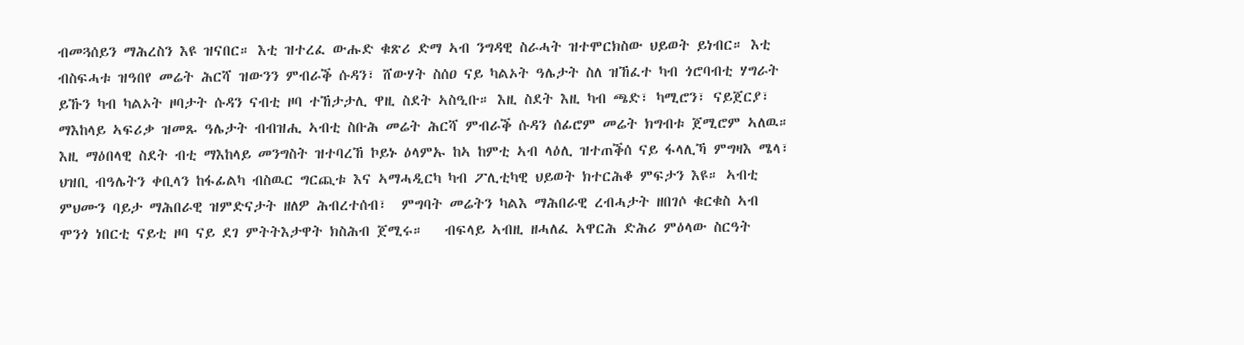ብመጓሰይን ማሕረስን እዩ ዝናበር። እቲ ዝተረፈ ውሑድ ቁጽሪ ድማ ኣብ ንግዳዊ ስራሓት ዝተሞርክስው ህይወት ይነብር። እቲ ብስፍሓቱ ዝዓበየ መሬት ሕርሻ ዝውንን ምብራቕ ሱዳን፣ ሸውሃት ስሰዐ ናይ ካልኦት ዓሌታት ስለ ዝኸፈተ ካብ ጎሮባብቲ ሃግራት ይኹን ካብ ካልኦት ዞባታት ሱዳን ናብቲ ዞባ ተኸታታሊ ዋዚ ስደት ኣስዒቡ። እዚ ስደት እዚ ካብ ጫድ፣ ካሚሮን፣ ናይጀርያ፣ ማእከላይ ኣፍሪቃ ዝመጹ ዓሌታት ብብዝሒ ኣብቲ ስቡሕ መሬት ሕርሻ ምብራቕ ሱዳን ሰፊሮም መሬት ክግብቱ ጀሚሮም ኣለዉ። እዚ ማዕበላዊ ስደት ብቲ ማእከላይ መንግስት ዝተባረኸ ኮይኑ ዕላምኡ ከኣ ከምቲ ኣብ ላዕሊ ዝተጠቕሰ ናይ ፋላሊኻ ምግዛእ ሜላ፣ ህዝቢ ብዓሌትን ቀቢላን ከፋፊልካ ብስዉር ግርጪቱ እና ኣማሓዲርካ ካብ ፖሊቲካዊ ህይወት ክተርሕቆ ምፍታን እዩ። ኣብቲ ምህሙን ባይታ ማሕበራዊ ዝምድናታት ዘለዎ ሕብረተሰብ፣  ምግባት መሬትን ካልእ ማሕበራዊ ረብሓታት ዘበገሶ ቁርቁስ ኣብ ሞንጎ ነበርቲ ናይቲ ዞባ ናይ ደገ ምትትእታዋት ክስሕብ ጀሚሩ።   ብፍላይ ኣብዚ ዘሓለፈ ኣዋርሕ ድሕሪ ምዕላው ስርዓት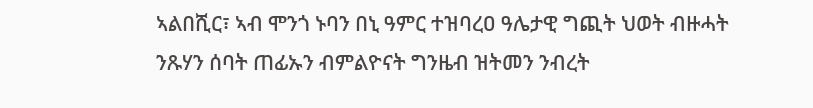ኣልበሺር፣ ኣብ ሞንጎ ኑባን በኒ ዓምር ተዝባረዐ ዓሌታዊ ግጪት ህወት ብዙሓት ንጹሃን ሰባት ጠፊኡን ብምልዮናት ግንዜብ ዝትመን ንብረት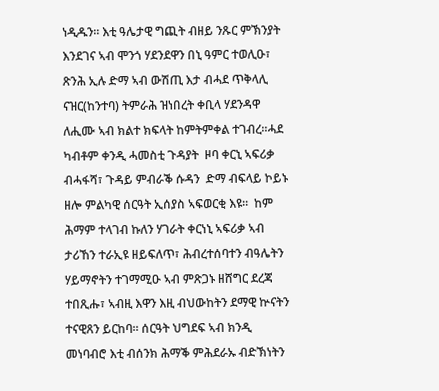ነዲዱን። እቲ ዓሌታዊ ግጪት ብዘይ ንጹር ምኽንያት እንደገና ኣብ ሞንጎ ሃደንደዋን በኒ ዓምር ተወሊዑ፣ ጽንሕ ኢሉ ድማ ኣብ ውሽጢ እታ ብሓደ ጥቅላሊ ናዝር(ከንተባ) ትምራሕ ዝነበረት ቀቢላ ሃደንዳዋ ለሒሙ ኣብ ክልተ ክፍላት ከምትምቀል ተገብረ።ሓደ ካብቶም ቀንዲ ሓመስቲ ጉዳያት  ዞባ ቀርኒ ኣፍሪቃ ብሓፋሻ፣ ጉዳይ ምብራቕ ሱዳን  ድማ ብፍላይ ኮይኑ ዘሎ ምልካዊ ሰርዓት ኢሰያስ ኣፍወርቂ እዩ።  ከም ሕማም ተላገብ ኩለን ሃገራት ቀርነኒ ኣፍሪቃ ኣብ ታሪኸን ተራኢዩ ዘይፍለጥ፣ ሕብረተሰባተን ብዓሌትን ሃይማኖትን ተገማሚዑ ኣብ ምጽጋኑ ዘሸግር ደረጃ ተበጺሑ፣ ኣብዚ እዋን እዚ ብህውከትን ደማዊ ኵናትን ተናዊጸን ይርከባ። ሰርዓት ህግደፍ ኣብ ክንዲ መነባብሮ እቲ ብሰንክ ሕማቕ ምሕደራኡ ብድኽነትን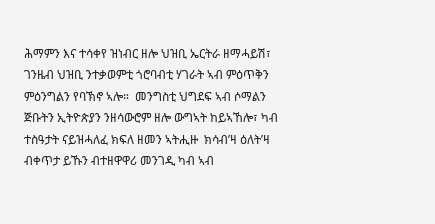ሕማምን እና ተሳቀየ ዝነብር ዘሎ ህዝቢ ኤርትራ ዘማሓይሽ፣ ገንዜብ ህዝቢ ንተቃወምቲ ጎሮባብቲ ሃገራት ኣብ ምዕጥቅን ምዕንግልን የባኽኖ ኣሎ።  መንግስቲ ህግደፍ ኣብ ሶማልን ጅቡትን ኢትዮጵያን ንዘሳውሮም ዘሎ ውግኣት ከይኣኸሎ፣ ካብ ተስዓታት ናይዝሓለፈ ክፍለ ዘመን ኣትሒዙ  ክሳብ’ዛ ዕለት’ዛ ብቀጥታ ይኹን ብተዘዋዋሪ መንገዲ ካብ ኣብ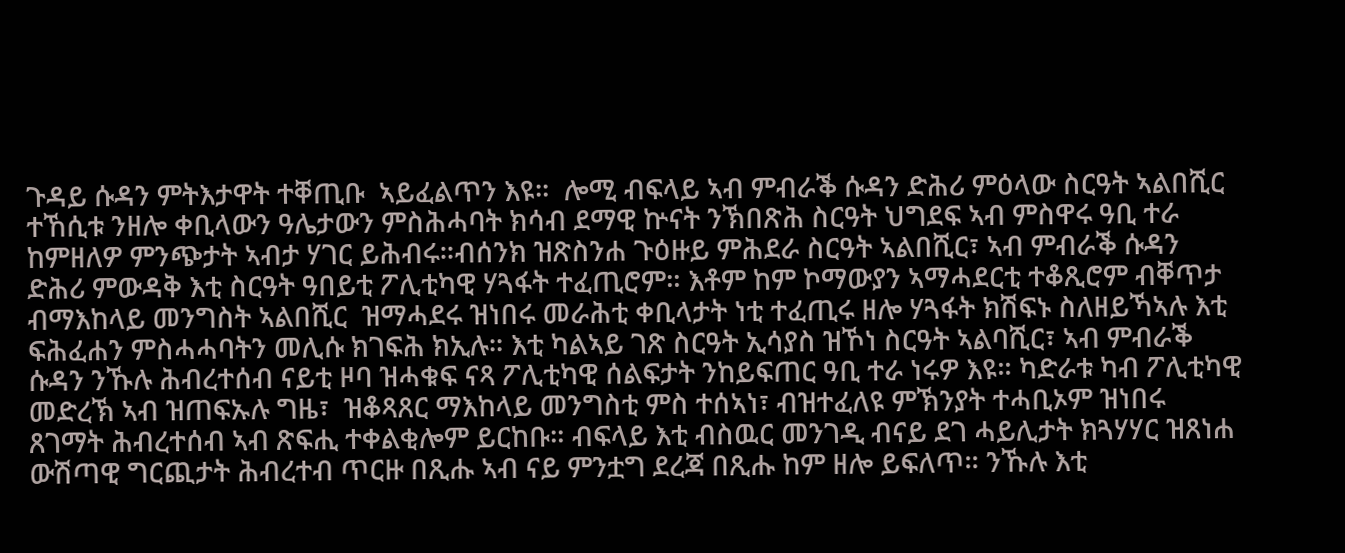ጉዳይ ሱዳን ምትእታዋት ተቐጢቡ  ኣይፈልጥን እዩ።  ሎሚ ብፍላይ ኣብ ምብራቕ ሱዳን ድሕሪ ምዕላው ስርዓት ኣልበሺር ተኸሲቱ ንዘሎ ቀቢላውን ዓሌታውን ምስሕሓባት ክሳብ ደማዊ ኵናት ንኽበጽሕ ስርዓት ህግደፍ ኣብ ምስዋሩ ዓቢ ተራ ከምዘለዎ ምንጭታት ኣብታ ሃገር ይሕብሩ።ብሰንክ ዝጽስንሐ ጉዕዙይ ምሕደራ ስርዓት ኣልበሺር፣ ኣብ ምብራቕ ሱዳን ድሕሪ ምውዳቅ እቲ ስርዓት ዓበይቲ ፖሊቲካዊ ሃጓፋት ተፈጢሮም። እቶም ከም ኮማውያን ኣማሓደርቲ ተቆጺሮም ብቐጥታ ብማእከላይ መንግስት ኣልበሺር  ዝማሓደሩ ዝነበሩ መራሕቲ ቀቢላታት ነቲ ተፈጢሩ ዘሎ ሃጓፋት ክሽፍኑ ስለዘይኻኣሉ እቲ ፍሕፈሐን ምስሓሓባትን መሊሱ ክገፍሕ ክኢሉ። እቲ ካልኣይ ገጽ ስርዓት ኢሳያስ ዝኾነ ስርዓት ኣልባሺር፣ ኣብ ምብራቕ ሱዳን ንኹሉ ሕብረተሰብ ናይቲ ዞባ ዝሓቁፍ ናጻ ፖሊቲካዊ ሰልፍታት ንከይፍጠር ዓቢ ተራ ነሩዎ እዩ። ካድራቱ ካብ ፖሊቲካዊ መድረኽ ኣብ ዝጠፍኡሉ ግዜ፣  ዝቆጻጸር ማእከላይ መንግስቲ ምስ ተሰኣነ፣ ብዝተፈለዩ ምኽንያት ተሓቢኦም ዝነበሩ ጸገማት ሕብረተሰብ ኣብ ጽፍሒ ተቀልቂሎም ይርከቡ። ብፍላይ እቲ ብስዉር መንገዲ ብናይ ደገ ሓይሊታት ክጓሃሃር ዝጸነሐ ውሽጣዊ ግርጪታት ሕብረተብ ጥርዙ በጺሑ ኣብ ናይ ምንቷግ ደረጃ በጺሑ ከም ዘሎ ይፍለጥ። ንኹሉ እቲ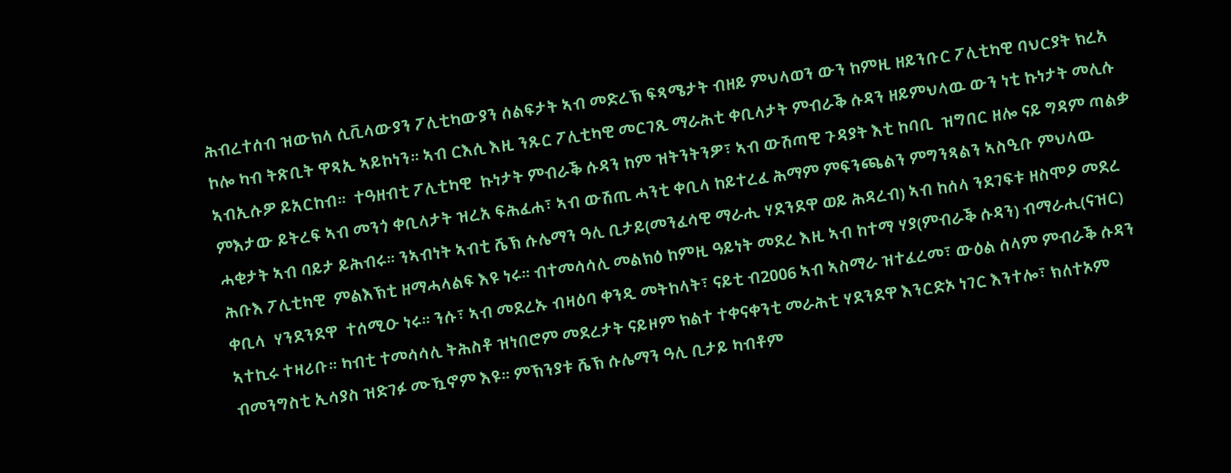ሕብረተሰብ ዝውክላ ሲቪላውያን ፖሊቲካውያን ሰልፍታት ኣብ መድረኽ ፍጻሜታት ብዘይ ምህላወን ውን ከምዚ ዘይንቡር ፖሊቲካዊ ባህርያት ክረአ ኮሎ ካብ ትጽቢት ዋጻኢ ኣይኮነን። ኣብ ርእሲ እዚ ንጹር ፖሊቲካዊ መርገጺ ማራሕቲ ቀቢላታት ምብራቕ ሱዳን ዘይምህላዉ ውን ነቲ ኩነታት መሊሱ ኣብኢሱዎ ይአርከብ።  ተዓዘብቲ ፖሊቲካዊ  ኩነታት ምብራቕ ሱዳን ከም ዝትንትንዎ፣ ኣብ ውሽጣዊ ጉዳያት እቲ ከባቢ  ዝግበር ዘሎ ናይ ግዳም ጣልቃ ምእታው ይትረፍ ኣብ መንጎ ቀቢላታት ዝረአ ፍሕፈሐ፣ ኣብ ውሽጢ ሓንቲ ቀቢላ ከይተረፈ ሕማም ምፍንጫልን ምግንጻልን ኣስዒቡ ምህላዉ ሓቂታት ኣብ ባይታ ይሕብሩ። ንኣብነት ኣብቲ ሼኽ ሱሌማን ዓሊ ቢታይ(መንፈሳዊ ማራሒ ሃደንደዋ ወይ ሕዳረብ) ኣብ ከሰላ ንደገፍቱ ዘስሞዖ መደረ ሕቡእ ፖሊቲካዊ  ምልእኽቲ ዘማሓላልፍ እዩ ነሩ። ብተመሳሳሊ መልክዕ ከምዚ ዓይነት መደረ እዚ ኣብ ከተማ ሃያ(ምብራቕ ሱዳን) ብማራሒ(ናዝር) ቀቢላ  ሃንደንደዋ  ተሰሚዑ ነሩ። ንሱ፣ ኣብ መደረኡ ብዛዕባ ቀንዲ መትከላት፣ ናይቲ ብ2006 ኣብ ኣስማራ ዝተፈረመ፣ ውዕል ሰላም ምብራቕ ሱዳን ኣተኪሩ ተዛሪቡ። ካብቲ ተመሳሳሊ ትሕስቶ ዝነበሮም መደረታት ናይዞም ክልተ ተቀናቀንቲ መራሕቲ ሃደንደዋ እንርድኦ ነገር እንተሎ፣ ክለተኦም ብመንግስቲ ኢሳያስ ዝድገፉ ሙዃኖም እዩ። ምኽንያቱ ሼኽ ሱሌማን ዓሊ ቢታይ ካብቶም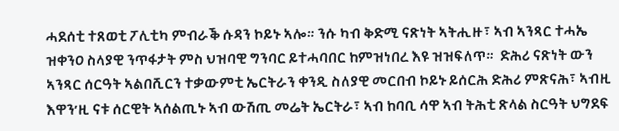ሓደሰቲ ተጸወቲ ፖሊቲካ ምብራቕ ሱዳን ኮይኑ ኣሎ። ንሱ ካብ ቅድሚ ናጽነት ኣትሒዙ፣ ኣብ ኣንጻር ተሓኤ ዝቀንዐ ስላያዊ ንጥፋታት ምስ ህዝባዊ ግንባር ይተሓባበር ከምዝነበረ እዩ ዝዝፍለጥ።  ድሕሪ ናጽነት ውን ኣንጻር ሰርዓት ኣልበሺርን ተቃውምቲ ኤርትራን ቀንዲ ስለያዊ መርበብ ኮይኑ ይሰርሕ ድሕሪ ምጽናሕ፣ ኣብዚ እዋን’ዚ ናቱ ሰርዊት ኣሰልጢኑ ኣብ ውሽጢ መሬት ኤርትራ፣ ኣብ ከባቢ ሳዋ ኣብ ትሕቲ ጽላል ስርዓት ህግደፍ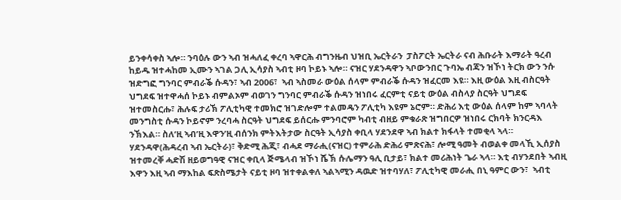ይንቀሳቀስ ኣሎ። ንባዕሉ ውን ኣብ ዝሓለፈ ቀረባ ኣዋርሕ ብግንዜብ ህዝቢ ኤርትራን  ፓስፖርት ኤርትራ ናብ ሕቡራት እማራት ዓረብ ከይዱ ዝተሓከመ ኢሙን ኣገል ጋሊ ኢሳያስ ኣብቲ ዞባ ኮይኑ ኣሎ። ናዝር ሃደንዳዋን ኣቦውንበር ጉባኤ ብጃን ዝኾነ ትርክ ውን ንሱ ዝድግፎ ግንባር ምብራቕ ሱዳን፣ ኣብ 2006፣  ኣብ ኣስመራ ውዕል ሰላም ምብራቕ ሱዳን ዝፈርመ እዩ። እዚ ውዕል እዚ ብስርዓት ህግደፍ ዝተዋሓሰ ኮይኑ ብምልኦም ብወገን ግንባር ምብራቕ ሱዳን ዝነበሩ ፈርምቲ ናይቲ ውዕል ብስላያ ስርዓት ህግደፍ ዝተመስርሑ፣ ሕሉፍ ታሪኽ ፖሊቲካዊ ተመክሮ ዝገድሎም ተልመዴን ፖሊቲካ እዩም ኔሮም። ድሕሪ እቲ ውዕል ሰላም ከም ኣባላት መንግስቲ ሱዳን ኮይኖም ንረባሓ ስርዓት ህግደፍ ይሰርሑ ምንባሮም ካብቲ ብዘይ ምቁራጽ ዝግበርዎ ዝነበሩ ርክባት ክንርዳእ ንኽእል። ስለ’ዚ ኣብ’ዚ እዋን’ዚ ብሰንክ ምትእትታው ስርዓት ኢሳያስ ቀቢላ ሃደንደዋ ኣብ ክልተ ክፋላት ተመቂላ ኣላ። ሃደንዳዋ(ሕዳረብ ኣብ ኤርትራ)፣ ቅድሚ ሕጂ፣ ብሓደ ማራሒ(ናዝር) ተምራሕ ድሕሪ ምጽናሕ፣ ሎሚ ዓመት ብወልቀ መላኺ ኢሰያስ ዝተመረቐ ሓድሽ ዘይወግዓዊ ናዝር ቀቢላ ጅሜላብ ዝኾነ ሼኽ ሱሌማን ዓሊ ቢታይ፣ ክልተ መሪሕነት ጌራ ኣላ። እቲ ብሃንደበት ኣብዚ እዋን እዚ ኣብ ማእከል ፍጽስሜታት ናይቲ ዞባ ዝተቀልቀለ ኣልኣሚን ዳዉድ ዝተባሃለ፣ ፖሊቲካዊ መራሒ በኒ ዓምር ውን፣  ኣብቲ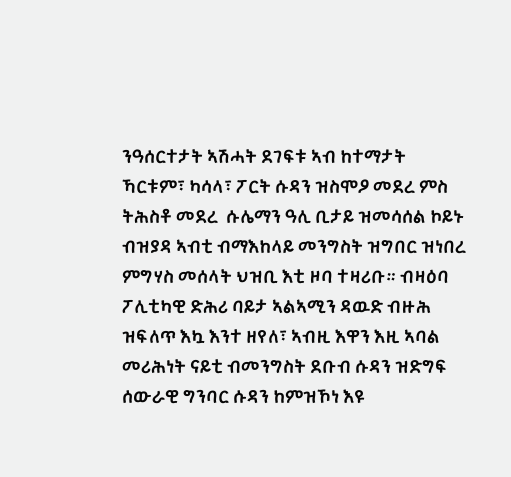ንዓሰርተታት ኣሽሓት ደገፍቱ ኣብ ከተማታት ኻርቱም፣ ካሳላ፣ ፖርት ሱዳን ዝስሞዖ መደረ ምስ ትሕስቶ መደረ  ሱሌማን ዓሊ ቢታይ ዝመሳሰል ኮይኑ ብዝያዳ ኣብቲ ብማእከላይ መንግስት ዝግበር ዝነበረ ምግሃስ መሰላት ህዝቢ እቲ ዞባ ተዛሪቡ። ብዛዕባ ፖሊቲካዊ ድሕሪ ባይታ ኣልኣሚን ዳዉድ ብዙሕ ዝፍለጥ እኳ እንተ ዘየለ፣ ኣብዚ እዋን እዚ ኣባል መሪሕነት ናይቲ ብመንግስት ደቡብ ሱዳን ዝድግፍ  ሰውራዊ ግንባር ሱዳን ከምዝኾነ እዩ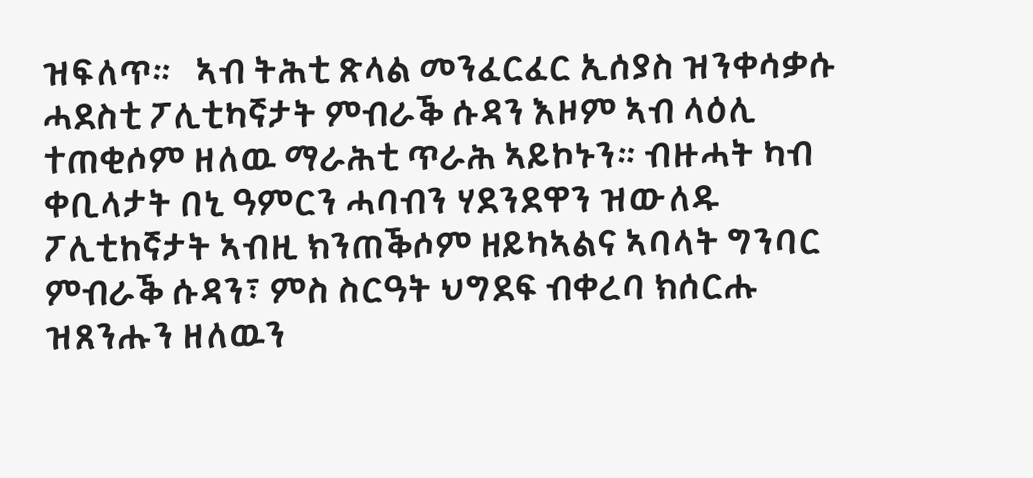ዝፍለጥ።   ኣብ ትሕቲ ጽላል መንፈርፈር ኢሰያስ ዝንቀሳቃሱ ሓደስቲ ፖሊቲካኛታት ምብራቕ ሱዳን እዞም ኣብ ላዕሊ ተጠቂሶም ዘለዉ ማራሕቲ ጥራሕ ኣይኮኑን። ብዙሓት ካብ ቀቢላታት በኒ ዓምርን ሓባብን ሃደንደዋን ዝውለዱ ፖሊቲከኛታት ኣብዚ ክንጠቕሶም ዘይካኣልና ኣባላት ግንባር ምብራቕ ሱዳን፣ ምስ ስርዓት ህግደፍ ብቀረባ ክሰርሑ ዝጸንሑን ዘለዉን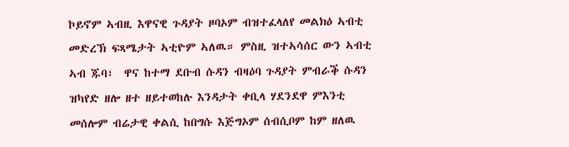ኮይኖም ኣብዚ እዋናዊ ጉዳያት ዞባኦም ብዝተፈላለየ መልክዕ ኣብቲ መድረኽ ፍጻሜታት ኣቲዮም ኣለዉ። ምስዚ ዝተኣሳሰር ውን ኣብቲ ኣብ ጁባ፣  ዋና ከተማ ደቡብ ሱዳን ብዛዕባ ጉዳያት ምብራቕ ሱዳን ዝካየድ ዘሎ ዘተ ዘይተወከሉ እንዳታት ቀቢላ ሃደንደዋ ምእንቲ መሰሎም ብሬታዊ ቀልሲ ከበግሱ እጅግኦም ሰብሲቦም ከም ዘለዉ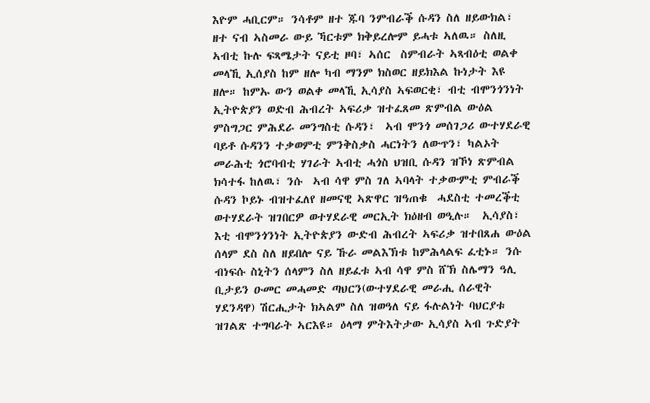እዮም ሓቢርም። ንሳቶም ዘተ ጁባ ንምብራቕ ሱዳን ስለ ዘይውክል፣ ዘተ ናብ ኣስመራ ውይ ኻርቱም ክቅይረሎም ይሓቱ ኣለዉ። ስለዚ ኣብቲ ኩሉ ፍጻሜታት ናይቲ ዞባ፣ ኣሰር  ስምብራት ኣጻብዕቲ ወልቀ መላኺ ኢሰያስ ከም ዘሎ ካብ ማንም ክስወር ዘይክእል ኩነታት እዩ ዘሎ። ከምኡ ውን ወልቀ መላኺ ኢሳያስ ኣፍወርቂ፣ ብቲ ብሞንጎንነት ኢትዮጵያን ወድብ ሕብረት ኣፍሪቃ ዝተፈጸመ ጽምብል ውዕል ምስግጋር ምሕደራ መንግስቲ ሱዳን፣  ኣብ ሞንጎ መሰገጋሪ ውተሃደራዊ ባይቶ ሱዳንን ተቃወምቲ ምንቅስቃስ ሓርነትን ለውጥን፣ ካልኦት መራሕቲ ጎሮባብቲ ሃገራት ኣብቲ ሓጎስ ህዝቢ ሱዳን ዝኾነ ጽምብል ክሳተፋ ከለዉ፣ ንሱ  ኣብ ሳዋ ምስ ገለ ኣባላት ተቃውምቲ ምብራቕ ሱዳን ኮይኑ ብዝተፈለየ ዘመናዊ ኣጽዋር ዝዓጠቁ  ሓደስቲ ተመረቕቲ ወተሃደራት ዝገበርዎ ወተሃደራዊ መርኢት ክዕዘብ ወዒሉ።  ኢሳያስ፣ እቲ ብሞንጎንነት ኢትዮጵያን ውድብ ሕብረት ኣፍሪቃ ዝተበጸሐ ውዕል ሰላም ደስ ስለ ዘይበሎ ናይ ኹራ መልእኽቱ ከምሕላልፍ ፈቲኑ። ንሱ ብነፍሱ ስኒትን ሰላምን ስለ ዘይፈቱ ኣብ ሳዋ ምስ ሸኽ ስሌማን ዓሊ ቢታይን ዑመር መሓመድ ጣህርን(ውተሃደራዊ መራሒ ሰራዊት ሃደንዳዋ) ሽርሒታት ክኣልም ስለ ዝወዓለ ናይ ፋሉልነት ባህርያቱ ዝገልጽ ተግባራት ኣርእዩ። ዕላማ ምትእትታው ኢሳያስ ኣብ ጉድያት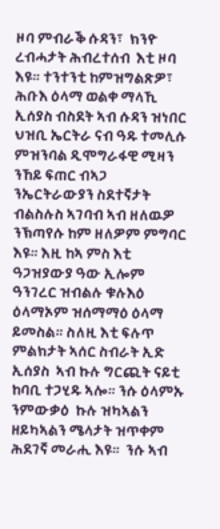ዞባ ምብራቕ ሱዳን፣  ክንዮ ረብሓታት ሕብረተሰብ  እቲ ዞባ እዩ። ተንተንቲ ከምዝግልጽዎ፣  ሕቡእ ዕላማ ወልቀ ማላኺ ኢሰያስ ብስደት ኣብ ሱዳን ዝነበር ህዝቢ ኤርትራ ናብ ዓዱ ተመሊሱ ምዝንባል ዲሞግራፋዊ ሚዛን ንኸይ ፍጠር ብኣጋ ንኤርትራውያን ስደተኛታት ብልስሉስ ኣገባብ ኣብ ዘለዉዎ ንኽጣየሱ ከም ዘለዎም ምግባር እዩ። እዚ ከኣ ምስ እቲ ዓጋዝያውያ ዓው ኢሎም ዓንገረር ዝብልሉ ቁሉእዕ ዕላማኦም ዝሰማማዕ ዕላማ ይመስል። ስለዚ እቲ ፍሉጥ ምልክታት ኣሰር ስብራት ኢድ ኢሰያስ  ኣብ ኩሉ ግርጪት ናይቲ ከባቢ ተጋሂዱ ኣሎ። ንሱ ዕላምኡ ንምውቃዕ  ኩሉ ዝካኣልን ዘይካኣልን ሜላታት ዝጥቀም ሕደገኛ መራሒ እዩ።  ንሱ ኣብ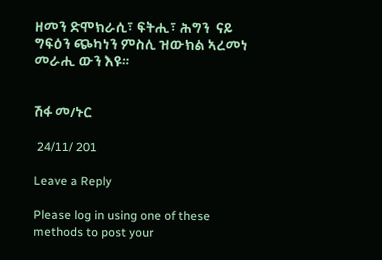ዘመን ድሞክራሲ፣ ፍትሒ፣ ሕግን  ናይ ግፍዕን ጭካነን ምስሊ ዝውክል ኣረመነ መራሒ ውን እዩ።


ሽፋ መ/ኑር

 24/11/ 201

Leave a Reply

Please log in using one of these methods to post your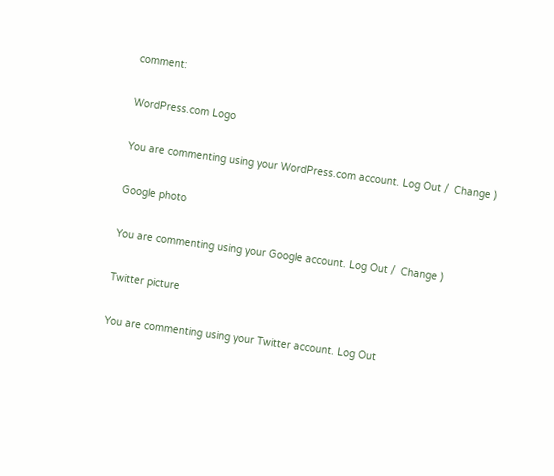comment:

WordPress.com Logo

You are commenting using your WordPress.com account. Log Out /  Change )

Google photo

You are commenting using your Google account. Log Out /  Change )

Twitter picture

You are commenting using your Twitter account. Log Out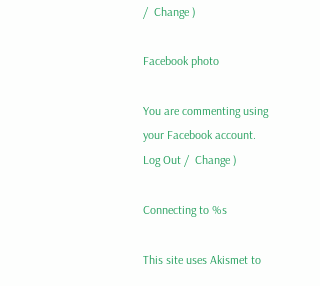/  Change )

Facebook photo

You are commenting using your Facebook account. Log Out /  Change )

Connecting to %s

This site uses Akismet to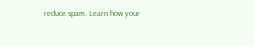reduce spam. Learn how your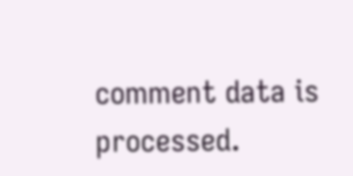comment data is processed.